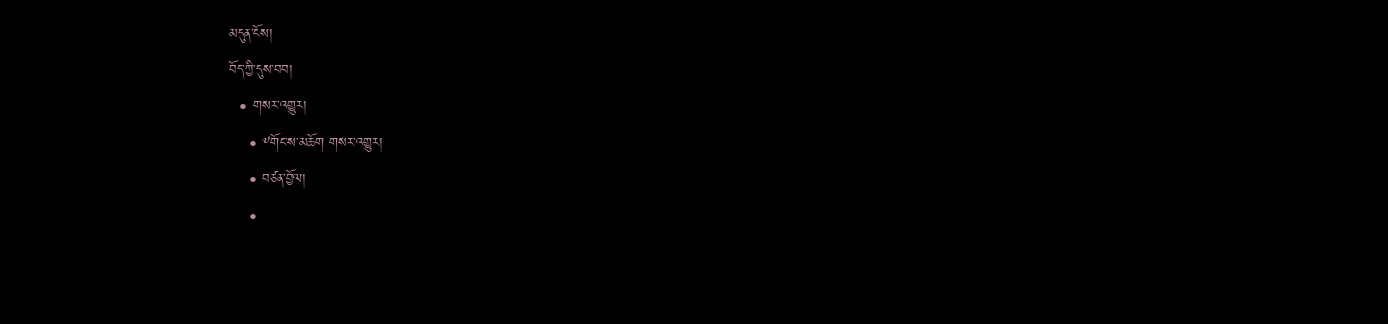མདུན་ངོས།
བོད་ཀྱི་དུས་བབ།
  • གསར་འགྱུར།
    • ༸གོང་ས་མཆོག གསར་འགྱུར།
    • བཙན་བྱོལ།
    •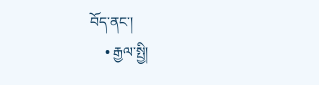བོད་ནང་།
    • རྒྱལ་སྤྱི།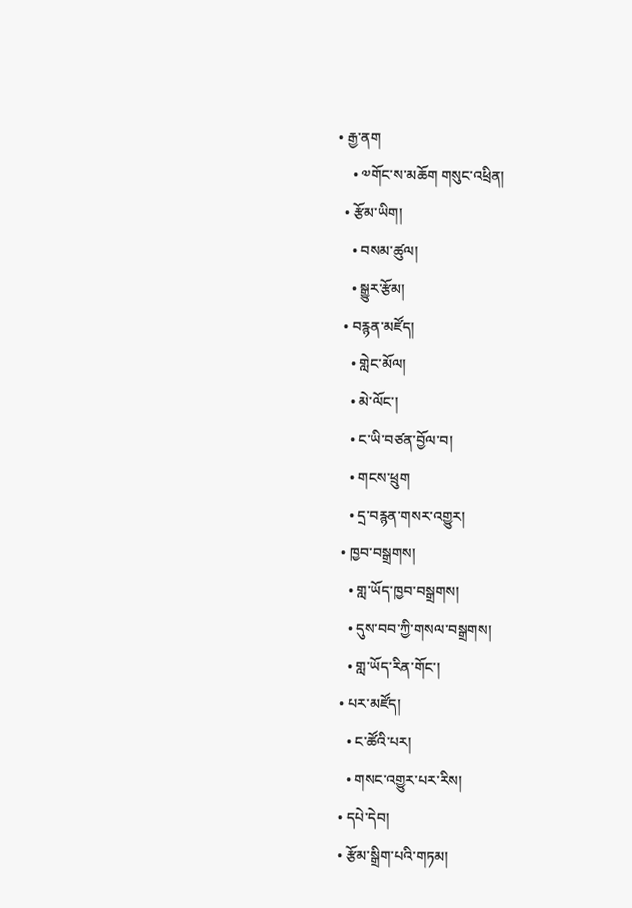• རྒྱ་ནག
    • ༧གོང་ས་མཆོག གསུང་འཕྲིན།
  • རྩོམ་ཡིག།
    • བསམ་ཚུལ།
    • སྒྱུར་རྩོམ།
  • བརྙན་མཛོད།
    • གླེང་མོལ།
    • མེ་ལོང་།
    • ང་ཡི་བཙན་བྱོལ་བ།
    • གངས་ཕྲུག
    • དྲ་བརྙན་གསར་འགྱུར།
  • ཁྱབ་བསྒྲགས།
    • གླ་ཡོད་ཁྱབ་བསྒྲགས།
    • དུས་བབ་ཀྱི་གསལ་བསྒྲགས།
    • གླ་ཡོད་རིན་གོང་།
  • པར་མཛོད།
    • ང་ཚོའི་པར།
    • གསང་འགྱུར་པར་རིས།
  • དཔེ་དེབ།
  • རྩོམ་སྒྲིག་པའི་གཏམ།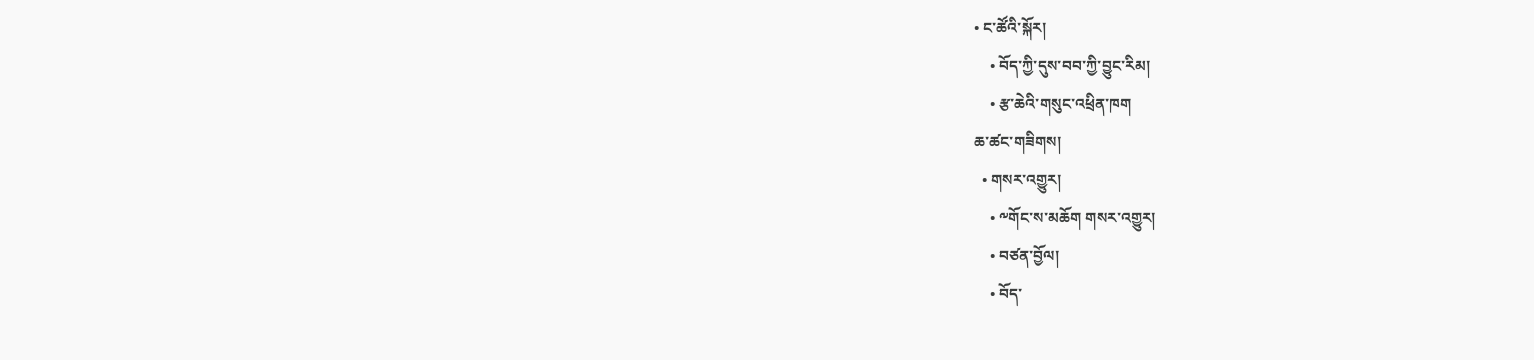• ང་ཚོའི་སྐོར།
    • བོད་ཀྱི་དུས་བབ་ཀྱི་བྱུང་རིམ།
    • རྩ་ཆེའི་གསུང་འཕྲིན་ཁག
ཆ་ཚང་གཟིགས།
  • གསར་འགྱུར།
    • ༸གོང་ས་མཆོག གསར་འགྱུར།
    • བཙན་བྱོལ།
    • བོད་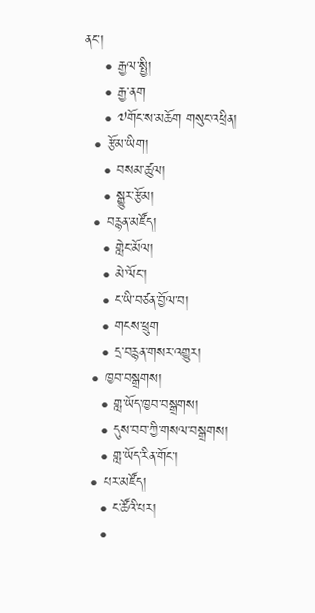ནང་།
    • རྒྱལ་སྤྱི།
    • རྒྱ་ནག
    • ༧གོང་ས་མཆོག གསུང་འཕྲིན།
  • རྩོམ་ཡིག།
    • བསམ་ཚུལ།
    • སྒྱུར་རྩོམ།
  • བརྙན་མཛོད།
    • གླེང་མོལ།
    • མེ་ལོང་།
    • ང་ཡི་བཙན་བྱོལ་བ།
    • གངས་ཕྲུག
    • དྲ་བརྙན་གསར་འགྱུར།
  • ཁྱབ་བསྒྲགས།
    • གླ་ཡོད་ཁྱབ་བསྒྲགས།
    • དུས་བབ་ཀྱི་གསལ་བསྒྲགས།
    • གླ་ཡོད་རིན་གོང་།
  • པར་མཛོད།
    • ང་ཚོའི་པར།
    •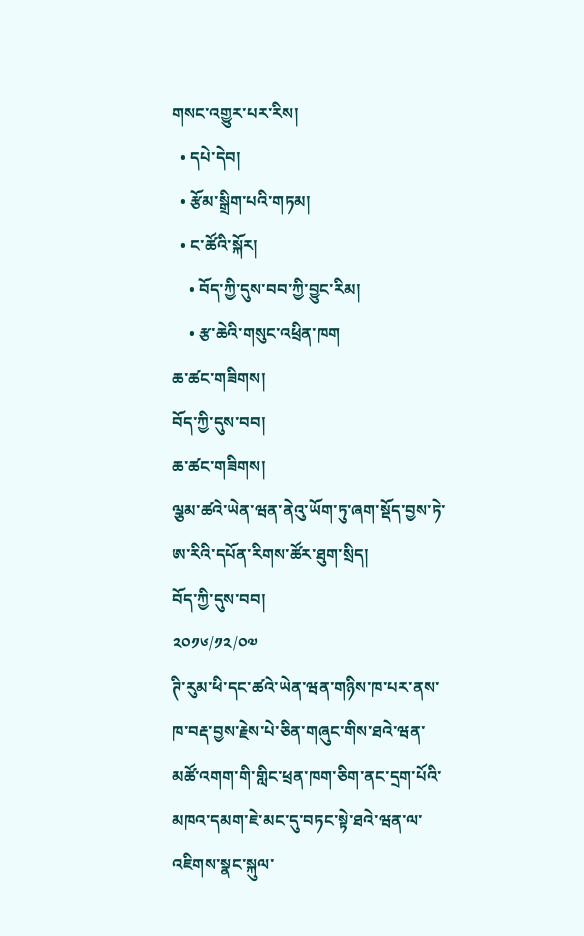གསང་འགྱུར་པར་རིས།
  • དཔེ་དེབ།
  • རྩོམ་སྒྲིག་པའི་གཏམ།
  • ང་ཚོའི་སྐོར།
    • བོད་ཀྱི་དུས་བབ་ཀྱི་བྱུང་རིམ།
    • རྩ་ཆེའི་གསུང་འཕྲིན་ཁག
ཆ་ཚང་གཟིགས།
བོད་ཀྱི་དུས་བབ།
ཆ་ཚང་གཟིགས།
ལྕམ་ཚའེ་ཡེན་ཝན་ནེའུ་ཡོག་ཏུ་ཞག་སྡོད་བྱས་ཏེ་ཨ་རིའི་དཔོན་རིགས་ཚོར་ཐུག་སྲིད།
བོད་ཀྱི་དུས་བབ།
༢༠༡༦/༡༢/༠༧
ཊི་རུམ་ཕི་དང་ཚའེ་ཡེན་ཝན་གཉིས་ཁ་པར་ནས་ཁ་བརྡ་བྱས་རྗེས་པེ་ཅིན་གཞུང་གིས་ཐའེ་ཝན་མཚོ་འགག་གི་གླིང་ཕྲན་ཁག་ཅིག་ནང་དྲག་པོའི་མཁའ་དམག་ཇེ་མང་དུ་བཏང་སྟེ་ཐའེ་ཝན་ལ་འཇིགས་སྣང་སྐུལ་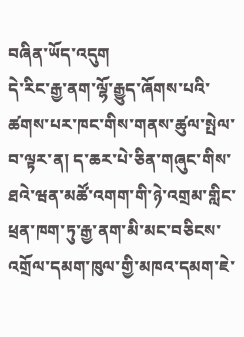བཞིན་ཡོད་འདུག
དེ་རིང་རྒྱ་ནག་ལྷོ་རྒྱུད་ཞོགས་པའི་ཚགས་པར་ཁང་གིས་གནས་ཚུལ་སྤེལ་བ་ལྟར་ན། ད་ཆར་པེ་ཅིན་གཞུང་གིས་ཐའེ་ཝན་མཚོ་འགག་གི་ཉེ་འགྲམ་གླིང་ཕྲན་ཁག་ཏུ་རྒྱ་ནག་མི་མང་བཅིངས་འགྲོལ་དམག་ཁུལ་གྱི་མཁའ་དམག་ཇེ་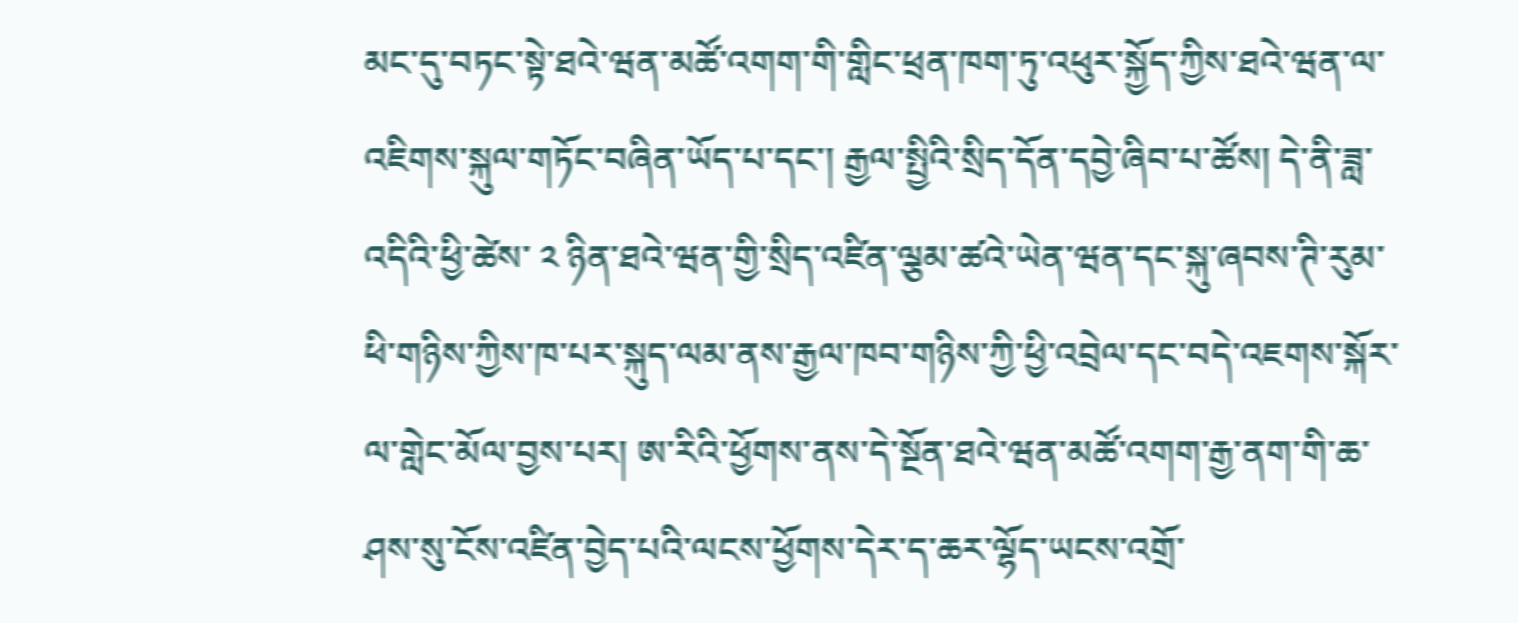མང་དུ་བཏང་སྟེ་ཐའེ་ཝན་མཚོ་འགག་གི་གླིང་ཕྲན་ཁག་ཏུ་འཕུར་སྐྱོད་ཀྱིས་ཐའེ་ཝན་ལ་འཇིགས་སྐུལ་གཏོང་བཞིན་ཡོད་པ་དང་། རྒྱལ་སྤྱིའི་སྲིད་དོན་དབྱེ་ཞིབ་པ་ཚོས། དེ་ནི་ཟླ་འདིའི་ཕྱི་ཚེས་ ༢ ཉིན་ཐའེ་ཝན་གྱི་སྲིད་འཛིན་ལྕམ་ཚའེ་ཡེན་ཝན་དང་སྐུ་ཞབས་ཊི་རུམ་ཕི་གཉིས་ཀྱིས་ཁ་པར་སྐུད་ལམ་ནས་རྒྱལ་ཁབ་གཉིས་ཀྱི་ཕྱི་འབྲེལ་དང་བདེ་འཇགས་སྐོར་ལ་གླེང་མོལ་བྱས་པར། ཨ་རིའི་ཕྱོགས་ནས་དེ་སྔོན་ཐའེ་ཝན་མཚོ་འགག་རྒྱ་ནག་གི་ཆ་ཤས་སུ་ངོས་འཛིན་བྱེད་པའི་ལངས་ཕྱོགས་དེར་ད་ཆར་ལྷོད་ཡངས་འགྲོ་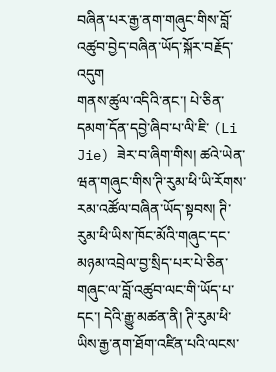བཞིན་པར་རྒྱ་ནག་གཞུང་གིས་བློ་འཚུབ་བྱེད་བཞིན་ཡོད་སྐོར་བརྗོད་འདུག
གནས་ཚུལ་འདིའི་ནང་། པེ་ཅིན་དམག་དོན་དབྱེ་ཞིབ་པ་ལི་ཇི་ (Li Jie) ཟེར་བ་ཞིག་གིས། ཚའེ་ཡེན་ཝན་གཞུང་གིས་ཊི་རུམ་ཕི་ཡི་རོགས་རམ་འཚོལ་བཞིན་ཡོད་སྟབས། ཊི་རུམ་ཕི་ཡིས་ཁོང་མོའི་གཞུང་དང་མཉམ་འབྲེལ་བྱ་སྲིད་པར་པེ་ཅིན་གཞུང་ལ་བློ་འཚུབ་ལང་གི་ཡོད་པ་དང་། དེའི་རྒྱུ་མཚན་ནི། ཊི་རུམ་ཕི་ཡིས་རྒྱ་ནག་ཐོག་འཛིན་པའི་ལངས་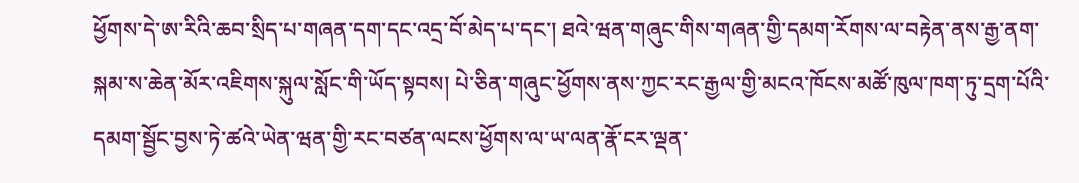ཕྱོགས་དེ་ཨ་རིའི་ཆབ་སྲིད་པ་གཞན་དག་དང་འདྲ་བོ་མེད་པ་དང་། ཐའེ་ཝན་གཞུང་གིས་གཞན་གྱི་དམག་རོགས་ལ་བརྟེན་ནས་རྒྱ་ནག་སྐམ་ས་ཆེན་མོར་འཇིགས་སྐུལ་སློང་གི་ཡོད་སྟབས། པེ་ཅིན་གཞུང་ཕྱོགས་ནས་ཀྱང་རང་རྒྱལ་གྱི་མངའ་ཁོངས་མཚོ་ཁུལ་ཁག་ཏུ་དྲག་པོའི་དམག་སྦྱོང་བྱས་ཏེ་ཚའེ་ཡེན་ཝན་གྱི་རང་བཙན་ལངས་ཕྱོགས་ལ་ཡ་ལན་རྣོ་ངར་ལྡན་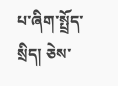པ་ཞིག་སྤྲོད་སྲིད། ཅེས་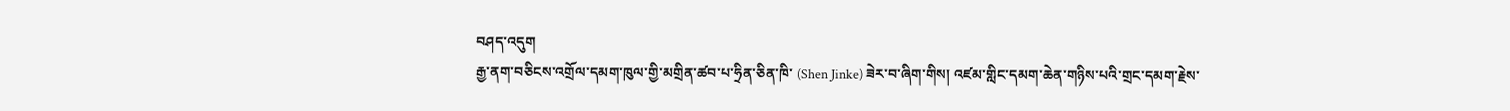བཤད་འདུག
རྒྱ་ནག་བཅིངས་འགྲོལ་དམག་ཁུལ་གྱི་མགྲིན་ཚབ་པ་ཧྲིན་ཅིན་ཁི་ (Shen Jinke) ཟེར་བ་ཞིག་གིས། འཛམ་གླིང་དམག་ཆེན་གཉིས་པའི་གྲང་དམག་རྗེས་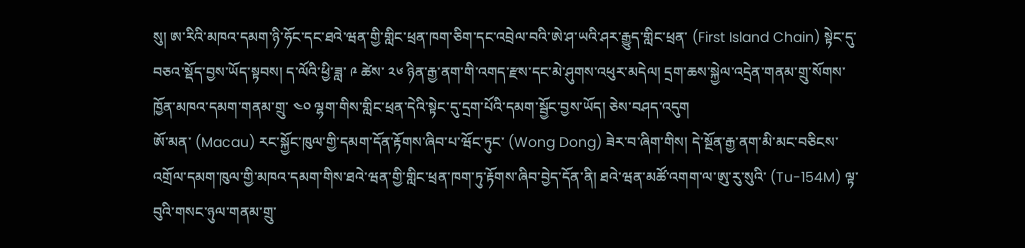སུ། ཨ་རིའི་མཁའ་དམག་ཉི་ཧོང་དང་ཐའེ་ཝན་གྱི་གླིང་ཕྲན་ཁག་ཅིག་དང་འབྲེལ་བའི་ཨེ་ཤ་ཡའི་ཤར་རྒྱུད་གླིང་ཕྲན་ (First Island Chain) སྟེང་དུ་བཅའ་སྡོད་བྱས་ཡོད་སྟབས། ད་ལོའི་ཕྱི་ཟླ་ ༩ ཚེས་ ༢༦ ཉིན་རྒྱ་ནག་གི་འགད་རྫས་དང་མེ་ཤུགས་འཕུར་མདེལ། དྲག་ཆས་སྐྱེལ་འདྲེན་གནམ་གྲུ་སོགས་ཁྱོན་མཁའ་དམག་གནམ་གྲུ་ ༤༠ ལྷག་གིས་གླིང་ཕྲན་དེའི་སྟེང་དུ་དྲག་པོའི་དམག་སྦྱོང་བྱས་ཡོད། ཅེས་བཤད་འདུག
ཨོ་མན་ (Macau) རང་སྐྱོང་ཁུལ་གྱི་དམག་དོན་རྟོགས་ཞིབ་པ་ཝོང་ཏུང་ (Wong Dong) ཟེར་བ་ཞིག་གིས། དེ་སྔོན་རྒྱ་ནག་མི་མང་བཅིངས་འགྲོལ་དམག་ཁུལ་གྱི་མཁའ་དམག་གིས་ཐའེ་ཝན་གྱི་གླིང་ཕྲན་ཁག་ཏུ་རྟོགས་ཞིབ་བྱེད་དོན་ནི། ཐའེ་ཝན་མཚོ་འགག་ལ་ཨུ་རུ་སུའི་ (Tu-154M) ལྟ་བུའི་གསང་ཉུལ་གནམ་གྲུ་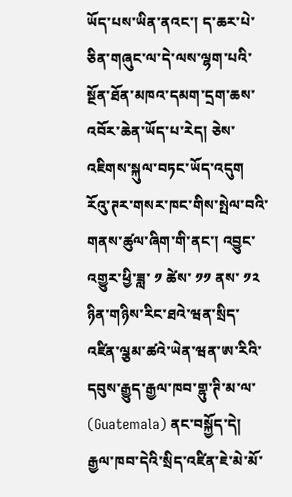ཡོད་པས་ཡིན་ནའང་། ད་ཆར་པེ་ཅིན་གཞུང་ལ་དེ་ལས་ལྷག་པའི་སྔོན་ཐོན་མཁའ་དམག་དྲག་ཆས་འབོར་ཆེན་ཡོད་པ་རེད། ཅེས་འཇིགས་སྐུལ་བཏང་ཡོད་འདུག
རོའུ་ཊར་གསར་ཁང་གིས་སྤེལ་བའི་གནས་ཚུལ་ཞིག་གི་ནང་། འབྱུང་འགྱུར་ཕྱི་ཟླ་ ༡ ཚེས་ ༡༡ ནས་ ༡༢ ཉིན་གཉིས་རིང་ཐའེ་ཝན་སྲིད་འཛིན་ལྕམ་ཚའེ་ཡེན་ཝན་ཨ་རིའི་དབུས་རྒྱུད་རྒྱལ་ཁབ་གྷུ་ཊི་མ་ལ་ (Guatemala) ནང་བསྐྱོད་དེ། རྒྱལ་ཁབ་དེའི་སྲིད་འཛིན་ཇེ་མེ་མོ་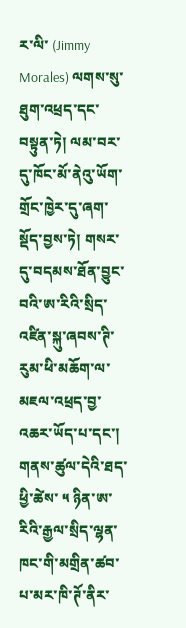ར་ལི་ (Jimmy Morales) ལགས་སུ་ཐུག་འཕྲད་དང་བསྟུན་ཏེ། ལམ་བར་དུ་ཁོང་མོ་ནེའུ་ཡོག་གྲོང་ཁྱེར་དུ་ཞག་སྡོད་བྱས་ཏེ། གསར་དུ་བདམས་ཐོན་བྱུང་བའི་ཨ་རིའི་སྲིད་འཛིན་སྐུ་ཞབས་ཊི་རུམ་ཕི་མཆོག་ལ་མཇལ་འཕྲད་བྱ་འཆར་ཡོད་པ་དང་། གནས་ཚུལ་དེའི་ཐད་ཕྱི་ཚེས་ ༥ ཉིན་ཨ་རིའི་རྒྱལ་སྲིད་ལྷན་ཁང་གི་མགྲིན་ཚབ་པ་མར་ཁི་ཊོ་ནིར་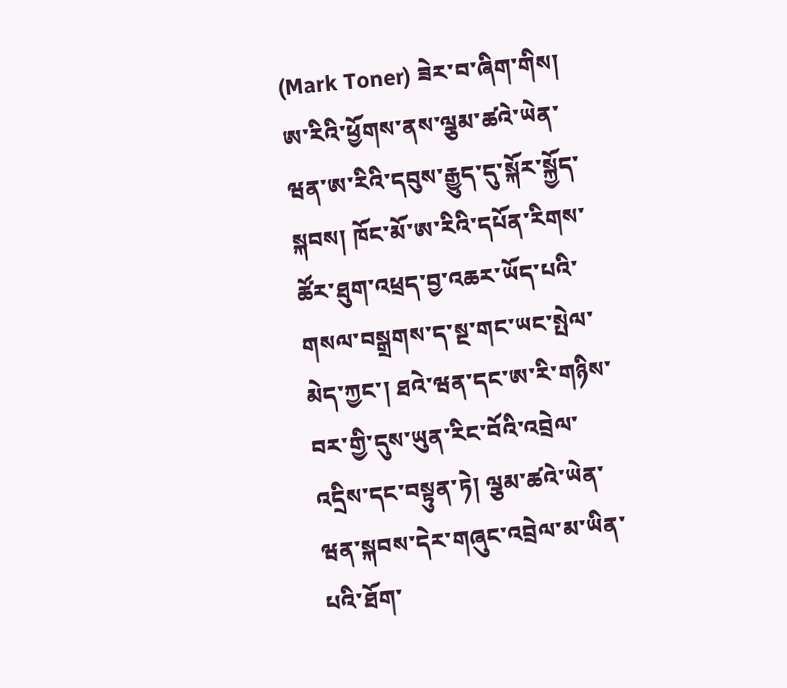(Mark Toner) ཟེར་བ་ཞིག་གིས། ཨ་རིའི་ཕྱོགས་ནས་ལྕམ་ཚའེ་ཡེན་ཝན་ཨ་རིའི་དབུས་རྒྱུད་དུ་སྐོར་སྐྱོད་སྐབས། ཁོང་མོ་ཨ་རིའི་དཔོན་རིགས་ཚོར་ཐུག་འཕྲད་བྱ་འཆར་ཡོད་པའི་གསལ་བསྒྲགས་ད་སྔ་གང་ཡང་སྤེལ་མེད་ཀྱང་། ཐའེ་ཝན་དང་ཨ་རི་གཉིས་བར་གྱི་དུས་ཡུན་རིང་བོའི་འབྲེལ་འདྲིས་དང་བསྟུན་ཏེ། ལྕམ་ཚའེ་ཡེན་ཝན་སྐབས་དེར་གཞུང་འབྲེལ་མ་ཡིན་པའི་ཐོག་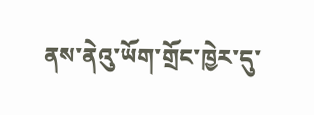ནས་ནེའུ་ཡོག་གྲོང་ཁྱེར་དུ་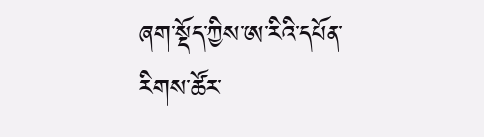ཞག་སྡོད་ཀྱིས་ཨ་རིའི་དཔོན་རིགས་ཚོར་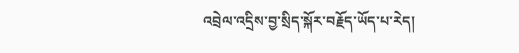འབྲེལ་འདྲིས་བྱ་སྲིད་སྐོར་བརྗོད་ཡོད་པ་རེད།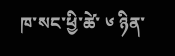ཁ་སང་ཕྱི་ཚེ་ ༦ ཉིན་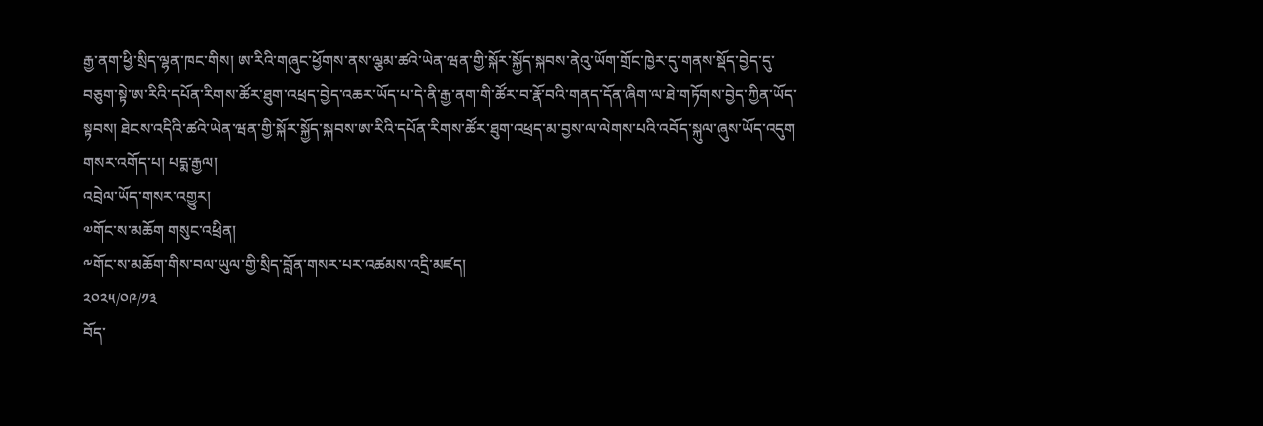རྒྱ་ནག་ཕྱི་སྲིད་ལྷན་ཁང་གིས། ཨ་རིའི་གཞུང་ཕྱོགས་ནས་ལྕམ་ཚའེ་ཡེན་ཝན་གྱི་སྐོར་སྐྱོད་སྐབས་ནེའུ་ཡོག་གྲོང་ཁྱེར་དུ་གནས་སྡོད་བྱེད་དུ་བཅུག་སྟེ་ཨ་རིའི་དཔོན་རིགས་ཚོར་ཐུག་འཕྲད་བྱེད་འཆར་ཡོད་པ་དེ་ནི་རྒྱ་ནག་གི་ཚོར་བ་རྣོ་བའི་གནད་དོན་ཞིག་ལ་ཐེ་གཏོགས་བྱེད་ཀྱིན་ཡོད་སྟབས། ཐེངས་འདིའི་ཚའེ་ཡེན་ཝན་གྱི་སྐོར་སྐྱོད་སྐབས་ཨ་རིའི་དཔོན་རིགས་ཚོར་ཐུག་འཕྲད་མ་བྱས་ལ་ལེགས་པའི་འབོད་སྐུལ་ཞུས་ཡོད་འདུག
གསར་འགོད་པ། པདྨ་རྒྱལ།
འབྲེལ་ཡོད་གསར་འགྱུར།
༧གོང་ས་མཆོག གསུང་འཕྲིན།
༸གོང་ས་མཆོག་གིས་བལ་ཡུལ་གྱི་སྲིད་བློན་གསར་པར་འཚམས་འདྲི་མཛད།
༢༠༢༥/༠༩/༡༣
བོད་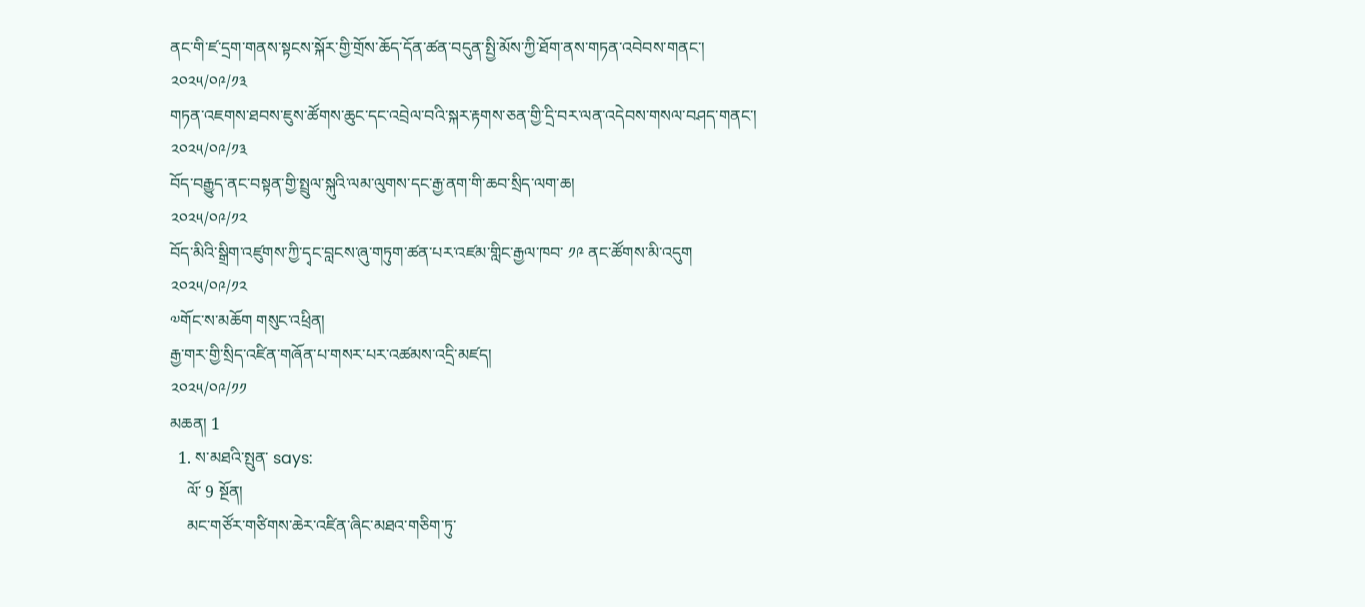ནང་གི་ཛ་དྲག་གནས་སྟངས་སྐོར་གྱི་གྲོས་ཆོད་དོན་ཚན་བདུན་སྤྱི་མོས་ཀྱི་ཐོག་ནས་གཏན་འབེབས་གནང་།
༢༠༢༥/༠༩/༡༣
གཏན་འཇགས་ཐབས་ཇུས་ཚོགས་ཆུང་དང་འབྲེལ་བའི་སྐར་རྟགས་ཅན་གྱི་དྲི་བར་ལན་འདེབས་གསལ་བཤད་གནང་།
༢༠༢༥/༠༩/༡༣
བོད་བརྒྱུད་ནང་བསྟན་གྱི་སྤྲུལ་སྐུའི་ལམ་ལུགས་དང་རྒྱ་ནག་གི་ཆབ་སྲིད་ལག་ཆ།
༢༠༢༥/༠༩/༡༢
བོད་མིའི་སྒྲིག་འཛུགས་ཀྱི་དྭང་བླངས་ཞུ་གཏུག་ཚན་པར་འཛམ་གླིང་རྒྱལ་ཁབ་ ༡༩ ནང་ཚོགས་མི་འདུག
༢༠༢༥/༠༩/༡༢
༧གོང་ས་མཆོག གསུང་འཕྲིན།
རྒྱ་གར་གྱི་སྲིད་འཛིན་གཞོན་པ་གསར་པར་འཚམས་འདྲི་མཛད།
༢༠༢༥/༠༩/༡༡
མཆན། 1
  1. ས་མཐའི་སྤུན་ says:
    ལོ་ 9 སྔོན།
    མང་གཙོར་གཙིགས་ཆེར་འཛིན་ཞིང་མཐའ་གཅིག་ཏུ་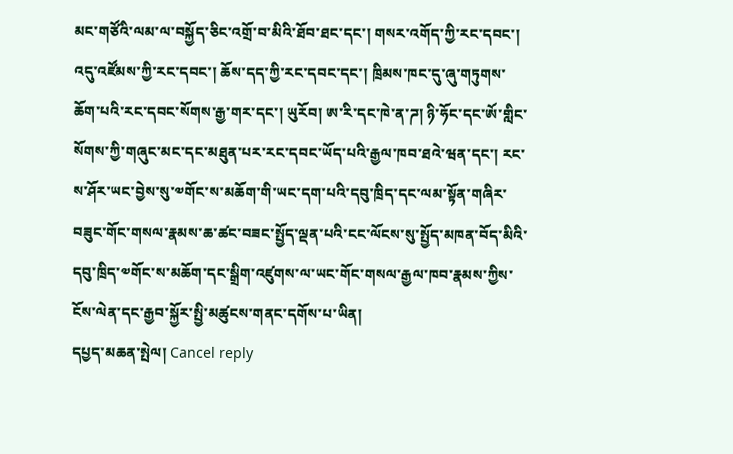མང་གཙོའི་ལམ་ལ་བསྐྱོད་ཅིང་འགྲོ་བ་མིའི་ཐོབ་ཐང་དང་། གསར་འགོད་ཀྱི་རང་དབང་། འདུ་འཛོམས་ཀྱི་རང་དབང་། ཆོས་དད་ཀྱི་རང་དབང་དང་། ཁྲིམས་ཁང་དུ་ཞུ་གཏུགས་ཆོག་པའི་རང་དབང་སོགས་རྒྱ་གར་དང་། ཡུརོབ། ཨ་རི་དང་ཁེ་ན་ཌ། ཉི་ཧོང་དང་ཨོ་གླིང་སོགས་ཀྱི་གཞུང་མང་དང་མཐུན་པར་རང་དབང་ཡོད་པའི་རྒྱལ་ཁབ་ཐའེ་ཝན་དང་། རང་ས་ཤོར་ཡང་བྱེས་སུ་༧གོང་ས་མཆོག་གི་ཡང་དག་པའི་དབུ་ཁྲིད་དང་ལམ་སྟོན་གཞིར་བཟུང་གོང་གསལ་རྣམས་ཆ་ཚང་བཟང་སྤྱོད་ལྡན་པའི་ངང་ལོངས་སུ་སྤྱོད་མཁན་བོད་མིའི་དབུ་ཁྲིད་༧གོང་ས་མཆོག་དང་སྒྲིག་འཛུགས་ལ་ཡང་གོང་གསལ་རྒྱལ་ཁབ་རྣམས་ཀྱིས་ངོས་ལེན་དང་རྒྱབ་སྐྱོར་སྤྱི་མཚུངས་གནང་དགོས་པ་ཡིན།
དཔྱད་མཆན་སྤེལ། Cancel reply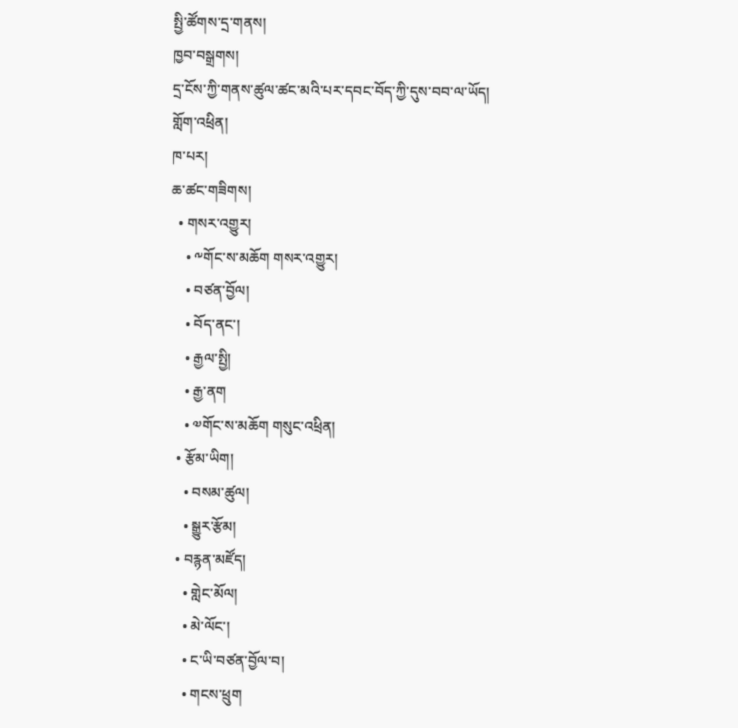སྤྱི་ཚོགས་དྲ་གནས།
ཁྱབ་བསྒྲགས།
དྲ་ངོས་ཀྱི་གནས་ཚུལ་ཚང་མའི་པར་དབང་བོད་ཀྱི་དུས་བབ་ལ་ཡོད།
གློག་འཕྲིན།
ཁ་པར།
ཆ་ཚང་གཟིགས།
  • གསར་འགྱུར།
    • ༸གོང་ས་མཆོག གསར་འགྱུར།
    • བཙན་བྱོལ།
    • བོད་ནང་།
    • རྒྱལ་སྤྱི།
    • རྒྱ་ནག
    • ༧གོང་ས་མཆོག གསུང་འཕྲིན།
  • རྩོམ་ཡིག།
    • བསམ་ཚུལ།
    • སྒྱུར་རྩོམ།
  • བརྙན་མཛོད།
    • གླེང་མོལ།
    • མེ་ལོང་།
    • ང་ཡི་བཙན་བྱོལ་བ།
    • གངས་ཕྲུག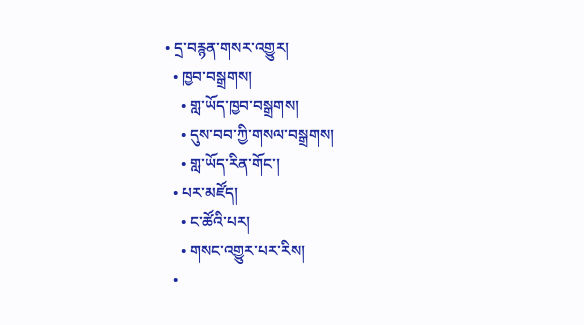• དྲ་བརྙན་གསར་འགྱུར།
  • ཁྱབ་བསྒྲགས།
    • གླ་ཡོད་ཁྱབ་བསྒྲགས།
    • དུས་བབ་ཀྱི་གསལ་བསྒྲགས།
    • གླ་ཡོད་རིན་གོང་།
  • པར་མཛོད།
    • ང་ཚོའི་པར།
    • གསང་འགྱུར་པར་རིས།
  •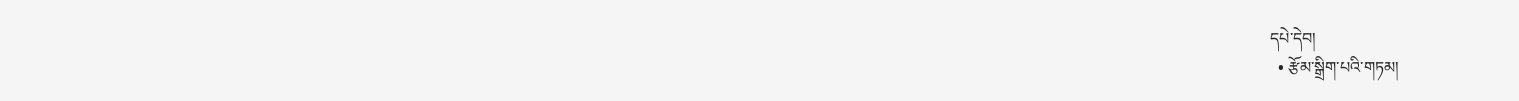དཔེ་དེབ།
  • རྩོམ་སྒྲིག་པའི་གཏམ།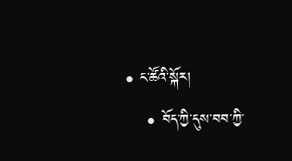• ང་ཚོའི་སྐོར།
    • བོད་ཀྱི་དུས་བབ་ཀྱི་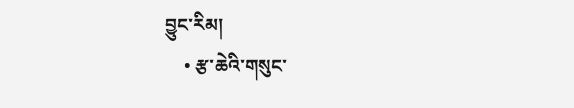བྱུང་རིམ།
    • རྩ་ཆེའི་གསུང་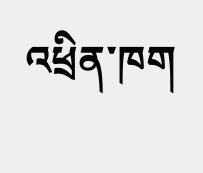འཕྲིན་ཁག